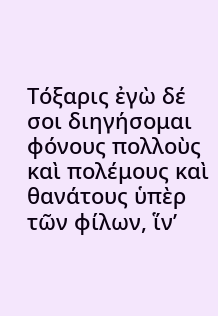Τόξαρις ἐγὼ δέ σοι διηγήσομαι φόνους πολλοὺς καὶ πολέμους καὶ θανάτους ὑπὲρ τῶν φίλων, ἵνʼ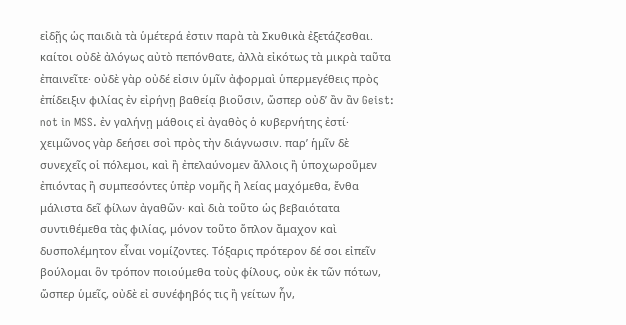εἰδῇς ὡς παιδιὰ τὰ ὑμέτερά ἐστιν παρὰ τὰ Σκυθικὰ ἐξετάζεσθαι. καίτοι οὐδὲ ἀλόγως αὐτὸ πεπόνθατε, ἀλλὰ εἰκότως τὰ μικρὰ ταῦτα ἐπαινεῖτε· οὐδὲ γὰρ οὐδέ εἰσιν ὑμῖν ἀφορμαὶ ὑπερμεγέθεις πρὸς ἐπίδειξιν φιλίας ἐν εἰρήνῃ βαθείᾳ βιοῦσιν, ὥσπερ οὐδʼ ἂν ἂν Geist: not in MSS. ἐν γαλήνῃ μάθοις εἰ ἀγαθὸς ὁ κυβερνήτης ἐστί· χειμῶνος γὰρ δεήσει σοὶ πρὸς τὴν διάγνωσιν. παρʼ ἡμῖν δὲ συνεχεῖς οἱ πόλεμοι, καὶ ἢ ἐπελαύνομεν ἄλλοις ἢ ὑποχωροῦμεν ἐπιόντας ἢ συμπεσόντες ὑπὲρ νομῆς ἢ λείας μαχόμεθα, ἔνθα μάλιστα δεῖ φίλων ἀγαθῶν· καὶ διὰ τοῦτο ὡς βεβαιότατα συντιθέμεθα τὰς φιλίας, μόνον τοῦτο ὅπλον ἄμαχον καὶ δυσπολέμητον εἶναι νομίζοντες. Τόξαρις πρότερον δέ σοι εἰπεῖν βούλομαι ὃν τρόπον ποιούμεθα τοὺς φίλους, οὐκ ἐκ τῶν πότων, ὥσπερ ὑμεῖς, οὐδὲ εἰ συνέφηβός τις ἢ γείτων ἦν,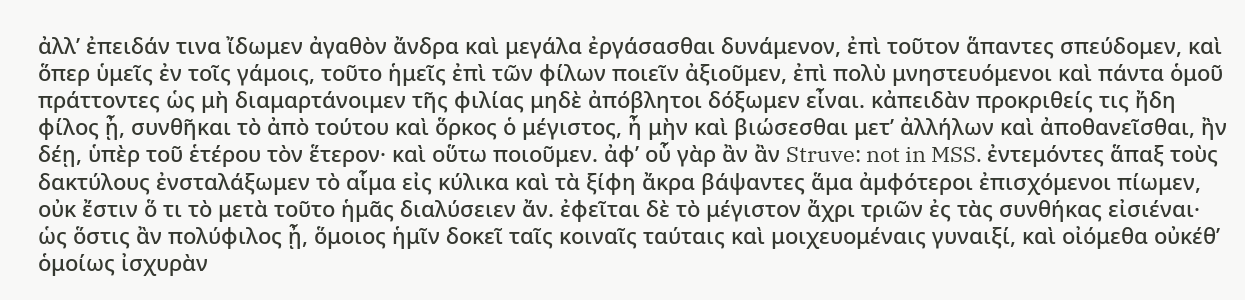ἀλλʼ ἐπειδάν τινα ἴδωμεν ἀγαθὸν ἄνδρα καὶ μεγάλα ἐργάσασθαι δυνάμενον, ἐπὶ τοῦτον ἅπαντες σπεύδομεν, καὶ ὅπερ ὑμεῖς ἐν τοῖς γάμοις, τοῦτο ἡμεῖς ἐπὶ τῶν φίλων ποιεῖν ἀξιοῦμεν, ἐπὶ πολὺ μνηστευόμενοι καὶ πάντα ὁμοῦ πράττοντες ὡς μὴ διαμαρτάνοιμεν τῆς φιλίας μηδὲ ἀπόβλητοι δόξωμεν εἶναι. κἀπειδὰν προκριθείς τις ἤδη φίλος ᾖ, συνθῆκαι τὸ ἀπὸ τούτου καὶ ὅρκος ὁ μέγιστος, ἦ μὴν καὶ βιώσεσθαι μετʼ ἀλλήλων καὶ ἀποθανεῖσθαι, ἢν δέῃ, ὑπὲρ τοῦ ἑτέρου τὸν ἕτερον· καὶ οὕτω ποιοῦμεν. ἀφʼ οὗ γὰρ ἂν ἂν Struve: not in MSS. ἐντεμόντες ἅπαξ τοὺς δακτύλους ἐνσταλάξωμεν τὸ αἷμα εἰς κύλικα καὶ τὰ ξίφη ἄκρα βάψαντες ἅμα ἀμφότεροι ἐπισχόμενοι πίωμεν, οὐκ ἔστιν ὅ τι τὸ μετὰ τοῦτο ἡμᾶς διαλύσειεν ἄν. ἐφεῖται δὲ τὸ μέγιστον ἄχρι τριῶν ἐς τὰς συνθήκας εἰσιέναι· ὡς ὅστις ἂν πολύφιλος ᾖ, ὅμοιος ἡμῖν δοκεῖ ταῖς κοιναῖς ταύταις καὶ μοιχευομέναις γυναιξί, καὶ οἰόμεθα οὐκέθʼ ὁμοίως ἰσχυρὰν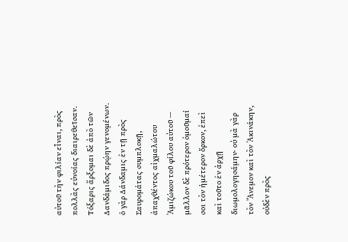αὐτοῦ τὴν φιλίαν εἶναι, πρὸς πολλὰς εὐνοίας διαιρεθεῖσαν. Τόξαρις ἄρξομαι δὲ ἀπὸ τῶν Δανδάμιδος πρῴην γενομένων. ὁ γὰρ Δάνδαμις ἐν τῇ πρὸς Σαυρομάτας συμπλοκῇ, ἀπαχθέντος αἰχμαλώτου Ἀμιζώκου τοῦ φίλου αὐτοῦ — μᾶλλον δὲ πρότερον ὀμοῦμαί σοι τὸν ἡμέτερον ὅρκον, ἐπεὶ καὶ τοῦτο ἐν ἀρχῇ διωμολογησάμην· οὐ μὰ γὰρ τὸν Ἄνεμον καὶ τὸν Ἀκινάκην, οὐδὲν πρὸς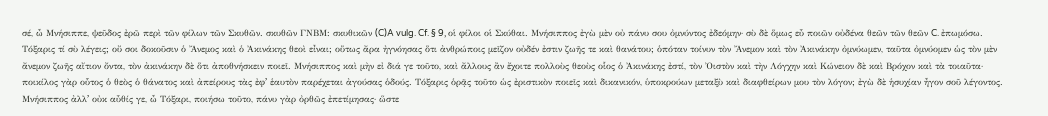σέ, ὦ Μνήσιππε, ψεῦδος ἐρῶ περὶ τῶν φίλων τῶν Σκυθῶν. σκυθῶν ΓΝΒΜ: σκυθικῶν (C)A vulg. Cf. § 9, οἱ φίλοι οἱ Σκύθαι. Μνήσιππος ἐγὼ μὲν οὐ πάνυ σου ὀμνύντος ἐδεόμην· σὺ δὲ ὅμως εὖ ποιῶν οὐδένα θεῶν τῶν θεῶν C. ἐπωμόσω. Τόξαρις τί σὺ λέγεις; οὔ σοι δοκοῦσιν ὁ Ἄνεμος καὶ ὁ Ἀκινάκης θεοὶ εἶναι; οὕτως ἄρα ἠγνόησας ὅτι ἀνθρώποις μεῖζον οὐδέν ἐστιν ζωῆς τε καὶ θανάτου; ὁπόταν τοίνυν τὸν Ἄνεμον καὶ τὸν Ἀκινάκην ὀμνύωμεν, ταῦτα ὀμνύομεν ὡς τὸν μὲν ἄνεμον ζωῆς αἴτιον ὄντα, τὸν ἀκινάκην δὲ ὅτι ἀποθνήσκειν ποιεῖ. Μνήσιππος καὶ μὴν εἰ διά γε τοῦτο, καὶ ἄλλους ἂν ἔχοιτε πολλοὺς θεοὺς οἷος ὁ Ἀκινάκης ἐστί, τὸν Ὀιστὸν καὶ τὴν Λόγχην καὶ Κώνειον δὲ καὶ Βρόχον καὶ τὰ τοιαῦτα· ποικίλος γὰρ οὗτος ὁ θεὸς ὁ θάνατος καὶ ἀπείρους τὰς ἐφʼ ἑαυτὸν παρέχεται ἀγούσας ὁδούς. Τόξαρις ὁρᾷς τοῦτο ὡς ἐριστικὸν ποιεῖς καὶ δικανικόν, ὑποκρούων μεταξὺ καὶ διαφθείρων μου τὸν λόγον; ἐγὼ δὲ ἡσυχίαν ἦγον σοῦ λέγοντος. Μνήσιππος ἀλλʼ οὐκ αὖθίς γε, ὦ Τόξαρι, ποιήσω τοῦτο, πάνυ γὰρ ὀρθῶς ἐπετίμησας· ὥστε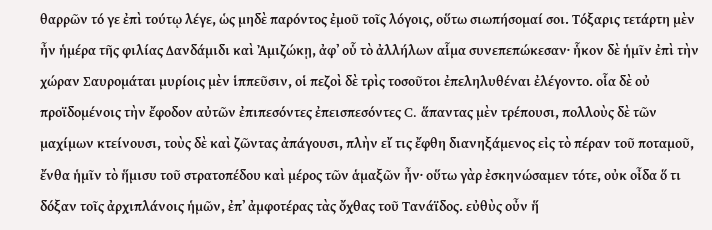θαρρῶν τό γε ἐπὶ τούτῳ λέγε, ὡς μηδὲ παρόντος ἐμοῦ τοῖς λόγοις, οὕτω σιωπήσομαί σοι. Τόξαρις τετάρτη μὲν ἦν ἡμέρα τῆς φιλίας Δανδάμιδι καὶ Ἀμιζώκῃ, ἀφʼ οὗ τὸ ἀλλήλων αἷμα συνεπεπώκεσαν· ἧκον δὲ ἡμῖν ἐπὶ τὴν χώραν Σαυρομάται μυρίοις μὲν ἱππεῦσιν, οἱ πεζοὶ δὲ τρὶς τοσοῦτοι ἐπεληλυθέναι ἐλέγοντο. οἷα δὲ οὐ προϊδομένοις τὴν ἔφοδον αὐτῶν ἐπιπεσόντες ἐπεισπεσόντες C. ἅπαντας μὲν τρέπουσι, πολλοὺς δὲ τῶν μαχίμων κτείνουσι, τοὺς δὲ καὶ ζῶντας ἀπάγουσι, πλὴν εἴ τις ἔφθη διανηξάμενος εἰς τὸ πέραν τοῦ ποταμοῦ, ἔνθα ἡμῖν τὸ ἥμισυ τοῦ στρατοπέδου καὶ μέρος τῶν ἁμαξῶν ἦν· οὕτω γὰρ ἐσκηνώσαμεν τότε, οὐκ οἶδα ὅ τι δόξαν τοῖς ἀρχιπλάνοις ἡμῶν, ἐπʼ ἀμφοτέρας τὰς ὄχθας τοῦ Τανάϊδος. εὐθὺς οὖν ἥ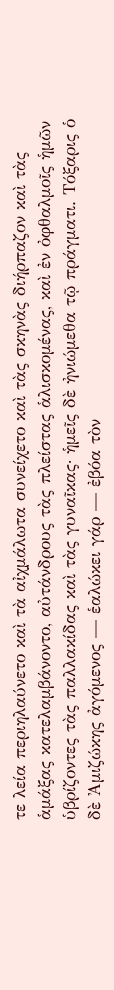τε λεία περιηλαύνετο καὶ τὰ αἰχμάλωτα συνείχετο καὶ τὰς σκηνὰς διήρπαζον καὶ τὰς ἁμάξας κατελαμβάνοντο, αὐτάνδρους τὰς πλείστας ἁλισκομένας, καὶ ἐν ὀφθαλμοῖς ἡμῶν ὑβρίζοντες τὰς παλλακίδας καὶ τὰς γυναῖκας· ἡμεῖς δὲ ἠνιώμεθα τῷ πράγματι. Τόξαρις ὁ δὲ Ἀμιζώκης ἀγόμενος — ἑαλώκει γάρ — ἐβόα τὸν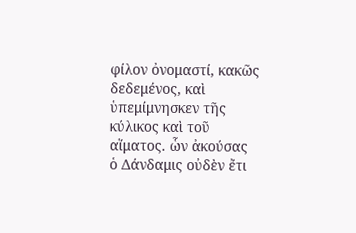φίλον ὀνομαστί, κακῶς δεδεμένος, καὶ ὑπεμίμνησκεν τῆς κύλικος καὶ τοῦ αἵματος. ὧν ἀκούσας ὁ Δάνδαμις οὐδὲν ἔτι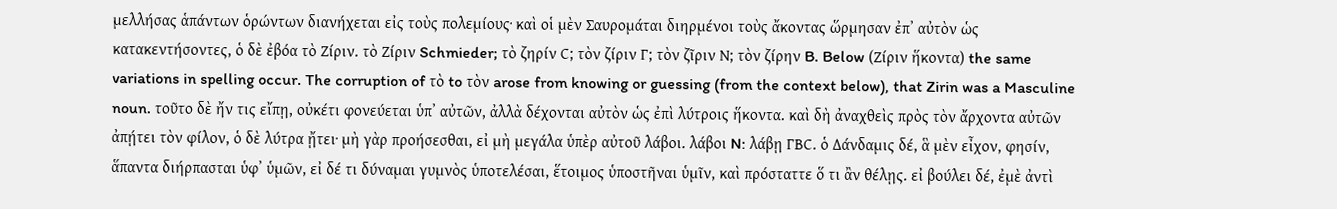μελλήσας ἁπάντων ὁρώντων διανήχεται εἰς τοὺς πολεμίους· καὶ οἱ μὲν Σαυρομάται διηρμένοι τοὺς ἄκοντας ὥρμησαν ἐπʼ αὐτὸν ὡς κατακεντήσοντες, ὁ δὲ ἐβόα τὸ Ζίριν. τὸ Ζίριν Schmieder; τὸ ζηρίν Ϲ; τὸν ζίριν Γ; τὸν ζῖριν Ν; τὸν ζίρην B. Below (Ζίριν ἥκοντα) the same variations in spelling occur. The corruption of τὸ to τὸν arose from knowing or guessing (from the context below), that Zirin was a Masculine noun. τοῦτο δὲ ἤν τις εἴπῃ, οὐκέτι φονεύεται ὑπʼ αὐτῶν, ἀλλὰ δέχονται αὐτὸν ὡς ἐπὶ λύτροις ἥκοντα. καὶ δὴ ἀναχθεὶς πρὸς τὸν ἄρχοντα αὐτῶν ἀπῄτει τὸν φίλον, ὁ δὲ λύτρα ᾔτει· μὴ γὰρ προήσεσθαι, εἰ μὴ μεγάλα ὑπὲρ αὐτοῦ λάβοι. λάβοι N: λάβῃ ΓΒϹ. ὁ Δάνδαμις δέ, ἃ μὲν εἶχον, φησίν, ἅπαντα διήρπασται ὑφʼ ὑμῶν, εἰ δέ τι δύναμαι γυμνὸς ὑποτελέσαι, ἕτοιμος ὑποστῆναι ὑμῖν, καὶ πρόσταττε ὅ τι ἂν θέλῃς. εἰ βούλει δέ, ἐμὲ ἀντὶ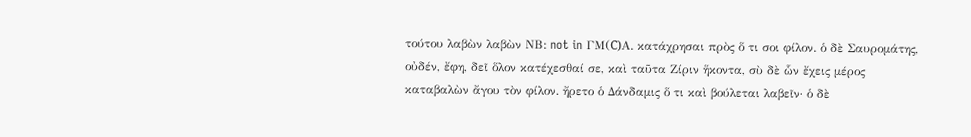τούτου λαβὼν λαβὼν ΝΒ: not in ΓΜ(Ϲ)Α. κατάχρησαι πρὸς ὅ τι σοι φίλον. ὁ δὲ Σαυρομάτης, οὐδέν, ἔφη, δεῖ ὅλον κατέχεσθαί σε, καὶ ταῦτα Ζίριν ἥκοντα, σὺ δὲ ὧν ἔχεις μέρος καταβαλὼν ἄγου τὸν φίλον. ἤρετο ὁ Δάνδαμις ὅ τι καὶ βούλεται λαβεῖν· ὁ δὲ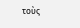τοὺς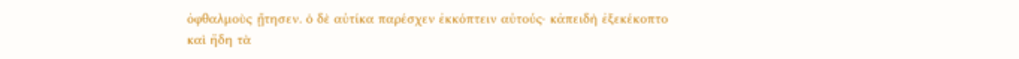ὀφθαλμοὺς ᾔτησεν. ὁ δὲ αὐτίκα παρέσχεν ἐκκόπτειν αὐτούς· κἀπειδὴ ἐξεκέκοπτο καὶ ἤδη τὰ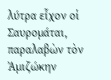λύτρα εἶχον οἱ Σαυρομάται, παραλαβὼν τὸν Ἀμιζώκην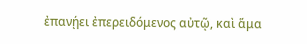ἐπανῄει ἐπερειδόμενος αὐτῷ, καὶ ἅμα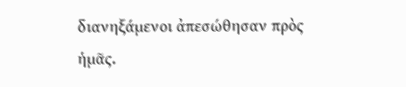διανηξάμενοι ἀπεσώθησαν πρὸς ἡμᾶς.